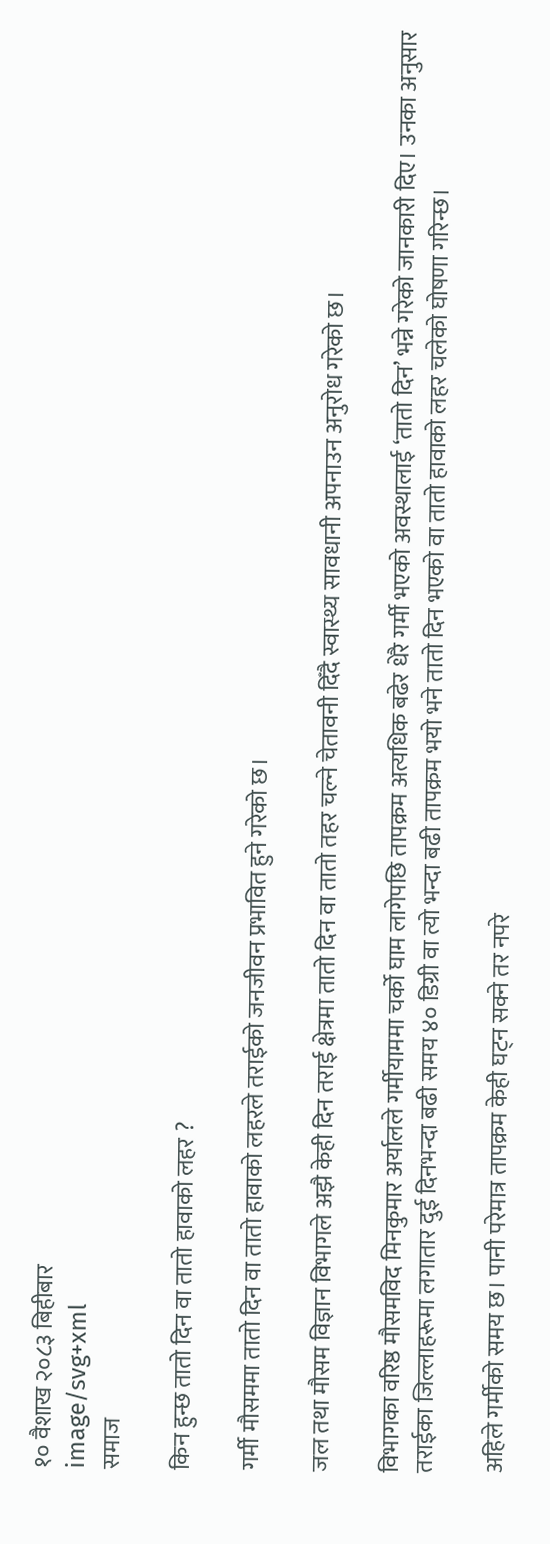१० वैशाख २०८३ बिहीबार
image/svg+xml
समाज

किन हुन्छ तातो दिन वा तातो हावाको लहर ?

गर्मी मौसममा तातो दिन वा तातो हावाको लहरले तराईको जनजीवन प्रभावित हुने गरेको छ।

जल तथा मौसम विज्ञान विभागले अझै केही दिन तराई क्षेत्रमा तातो दिन वा तातो तहर चल्ने चेतावनी दिँदै स्वास्थ्य सावधानी अपनाउन अनुरोध गरेको छ।

विभागका वरिष्ठ मौसमविद मिनकुमार अर्यालले गर्मीयाममा चर्को घाम लागेपछि तापक्रम अत्यधिक बढेर धेरै गर्मी भएको अवस्थालाई ‘तातो दिन’ भन्ने गरेको जानकारी दिए। उनका अनुसार तराईका जिल्लाहरूमा लगातार दुई दिनभन्दा बढी समय ४० डिग्री वा त्यो भन्दा बढी तापक्रम भयो भने तातो दिन भएको वा तातो हावाको लहर चलेको घोषणा गरिन्छ।

अहिले गर्मीको समय छ। पानी परेमात्र तापक्रम केही घट्न सक्ने तर नपरे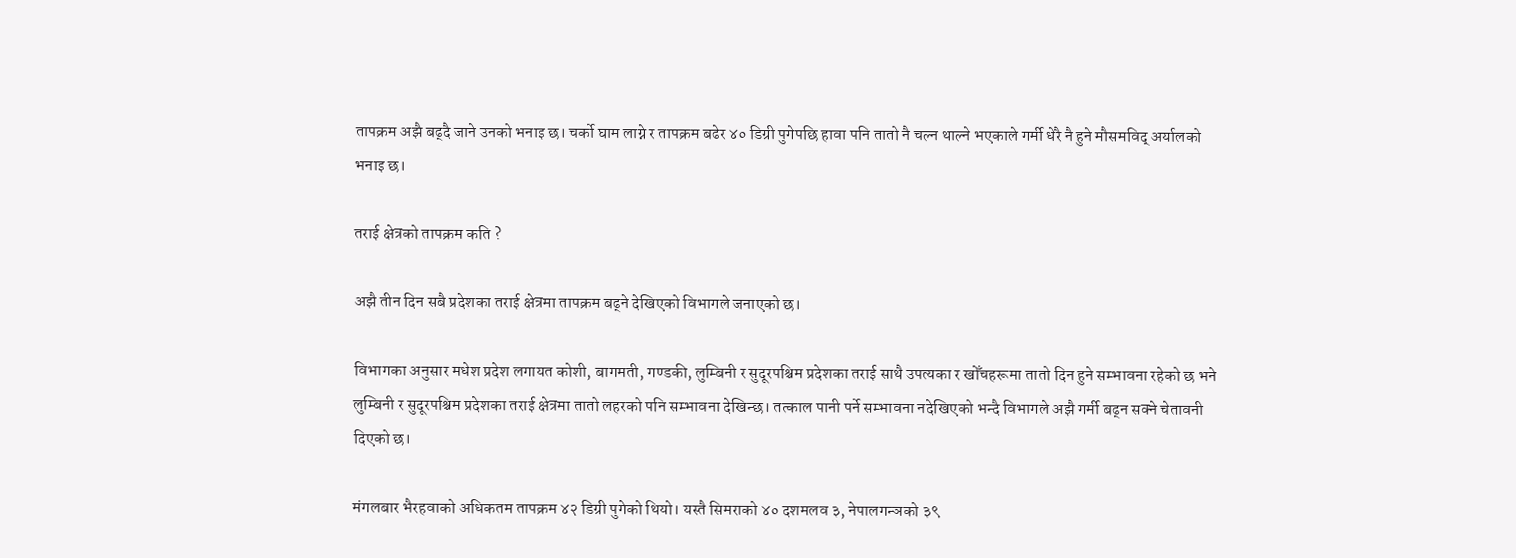तापक्रम अझै बढ्दै जाने उनको भनाइ छ। चर्को घाम लाग्ने र तापक्रम बढेर ४० डिग्री पुगेपछि हावा पनि तातो नै चल्न थाल्ने भएकाले गर्मी धेरै नै हुने मौसमविद् अर्यालको भनाइ छ।

तराई क्षेत्रको तापक्रम कति ?

अझै तीन दिन सबै प्रदेशका तराई क्षेत्रमा तापक्रम बढ्ने देखिएको विभागले जनाएको छ।

विभागका अनुसार मधेश प्रदेश लगायत कोशी, बागमती, गण्डकी, लुम्बिनी र सुदूरपश्चिम प्रदेशका तराई साथै उपत्यका र खोँचहरूमा तातो दिन हुने सम्भावना रहेको छ भने लुम्बिनी र सुदूरपश्चिम प्रदेशका तराई क्षेत्रमा तातो लहरको पनि सम्भावना देखिन्छ। तत्काल पानी पर्ने सम्भावना नदेखिएको भन्दै विभागले अझै गर्मी बढ्न सक्ने चेतावनी दिएको छ।

मंगलबार भैरहवाको अधिकतम तापक्रम ४२ डिग्री पुगेको थियो। यस्तै सिमराको ४० दशमलव ३, नेपालगन्ञको ३९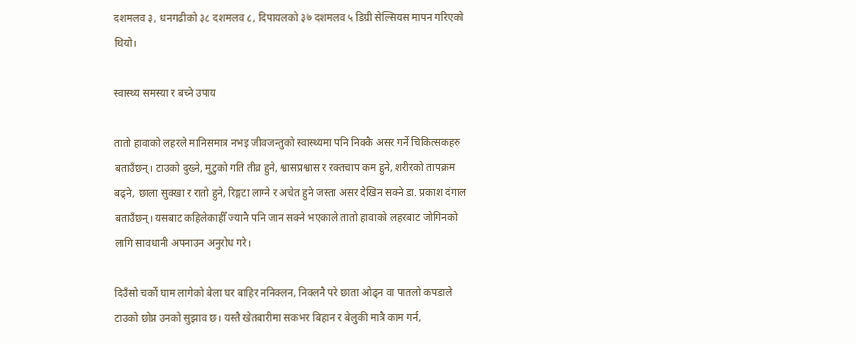दशमलव ३, धनगढीको ३८ दशमलव ८, दिपायलको ३७ दशमलव ५ डिग्री सेल्सियस मापन गरिएको थियो।

स्वास्थ्य समस्या र बच्ने उपाय

तातो हावाको लहरले मानिसमात्र नभइ जीवजन्तुको स्वास्थ्यमा पनि निक्कै असर गर्ने चिकित्सकहरु बताउँछन्। टाउको दुख्ने, मुटुको गति तीव्र हुने, श्वासप्रश्वास र रक्तचाप कम हुने, शरीरको तापक्रम बढ्ने, छाला सुक्खा र रातो हुने, रिङ्गटा लाग्ने र अचेत हुने जस्ता असर देखिन सक्ने डा. प्रकाश दंगाल बताउँछन्। यसबाट कहिलेकाहीँ ज्यानै पनि जान सक्ने भएकाले तातो हावाको लहरबाट जोगिनको लागि सावधानी अपनाउन अनुरोध गरे।

दिउँसो चर्को घाम लागेको बेला घर बाहिर ननिक्लन, निक्लनै परे छाता ओढ्न वा पातलो कपडाले टाउको छोप्न उनको सुझाव छ। यस्तै खेतबारीमा सकभर बिहान र बेलुकी मात्रै काम गर्न,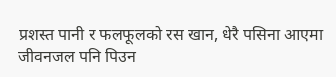प्रशस्त पानी र फलफूलको रस खान, धेरै पसिना आएमा जीवनजल पनि पिउन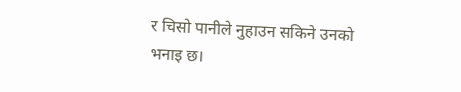र चिसो पानीले नुहाउन सकिने उनको भनाइ छ।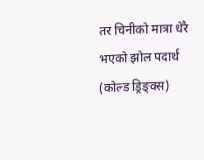तर चिनीको मात्रा धेरै भएको झोल पदार्थ (कोल्ड ड्रिङ्क्स)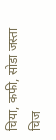चिया, कफी, सोडा जस्ता चिज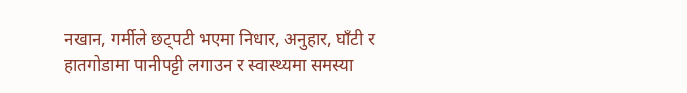नखान, गर्मीले छट्पटी भएमा निधार, अनुहार, घाँटी र हातगोडामा पानीपट्टी लगाउन र स्वास्थ्यमा समस्या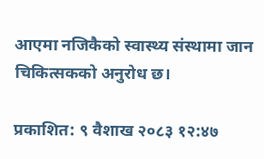आएमा नजिकैको स्वास्थ्य संस्थामा जान चिकित्सकको अनुरोध छ।

प्रकाशित: ९ वैशाख २०८३ १२:४७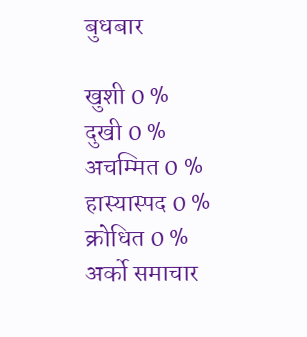बुधबार

खुशी 0 %
दुखी 0 %
अचम्मित 0 %
हास्यास्पद 0 %
क्रोधित 0 %
अर्को समाचार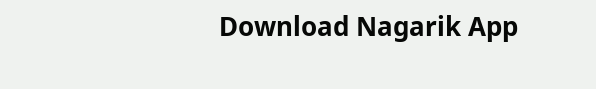Download Nagarik App